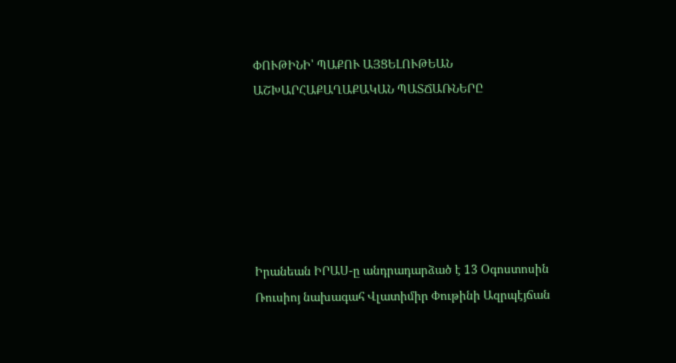ՓՈՒԹԻՆԻ՝ ՊԱՔՈՒ ԱՅՑԵԼՈՒԹԵԱՆ ԱՇԽԱՐՀԱՔԱՂԱՔԱԿԱՆ ՊԱՏՃԱՌՆԵՐԸ






Իրանեան ԻՐԱՍ-ը անդրադարձած է 13 Օգոստոսին Ռուսիոյ նախագահ Վլատիմիր Փութինի Ազրպէյճան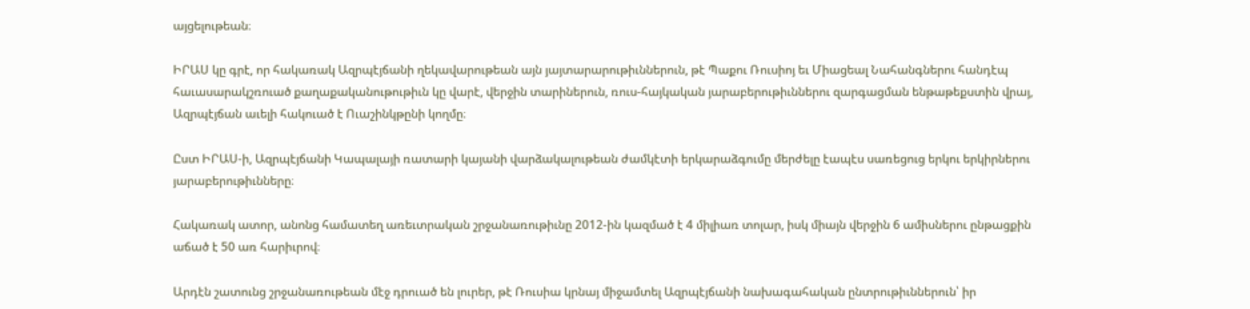այցելութեան։

ԻՐԱՍ կը գրէ, որ հակառակ Ազրպէյճանի ղեկավարութեան այն յայտարարութիւններուն, թէ Պաքու Ռուսիոյ եւ Միացեալ Նահանգներու հանդէպ հաւասարակշռուած քաղաքականութութիւն կը վարէ, վերջին տարիներուն, ռուս-հայկական յարաբերութիւններու զարգացման ենթաթեքստին վրայ, Ազրպէյճան աւելի հակուած է Ուաշինկթընի կողմը։

Ըստ ԻՐԱՍ-ի, Ազրպէյճանի Կապալայի ռատարի կայանի վարձակալութեան ժամկէտի երկարաձգումը մերժելը էապէս սառեցուց երկու երկիրներու յարաբերութիւնները։

Հակառակ ատոր, անոնց համատեղ առեւտրական շրջանառութիւնը 2012-ին կազմած է 4 միլիառ տոլար, իսկ միայն վերջին 6 ամիսներու ընթացքին աճած է 50 առ հարիւրով։

Արդէն շատունց շրջանառութեան մէջ դրուած են լուրեր, թէ Ռուսիա կրնայ միջամտել Ազրպէյճանի նախագահական ընտրութիւններուն՝ իր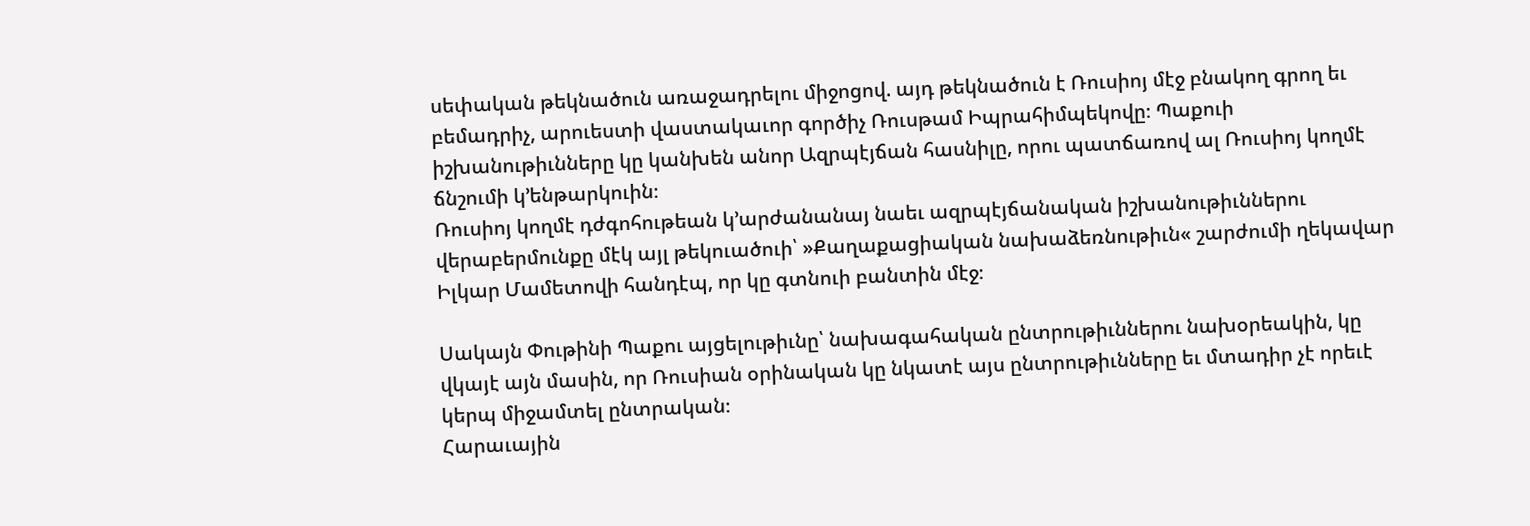սեփական թեկնածուն առաջադրելու միջոցով. այդ թեկնածուն է Ռուսիոյ մէջ բնակող գրող եւ բեմադրիչ, արուեստի վաստակաւոր գործիչ Ռուսթամ Իպրահիմպեկովը։ Պաքուի իշխանութիւնները կը կանխեն անոր Ազրպէյճան հասնիլը, որու պատճառով ալ Ռուսիոյ կողմէ ճնշումի կ՚ենթարկուին։
Ռուսիոյ կողմէ դժգոհութեան կ՚արժանանայ նաեւ ազրպէյճանական իշխանութիւններու վերաբերմունքը մէկ այլ թեկուածուի՝ »Քաղաքացիական նախաձեռնութիւն« շարժումի ղեկավար Իլկար Մամետովի հանդէպ, որ կը գտնուի բանտին մէջ։

Սակայն Փութինի Պաքու այցելութիւնը՝ նախագահական ընտրութիւններու նախօրեակին, կը վկայէ այն մասին, որ Ռուսիան օրինական կը նկատէ այս ընտրութիւնները եւ մտադիր չէ որեւէ կերպ միջամտել ընտրական։
Հարաւային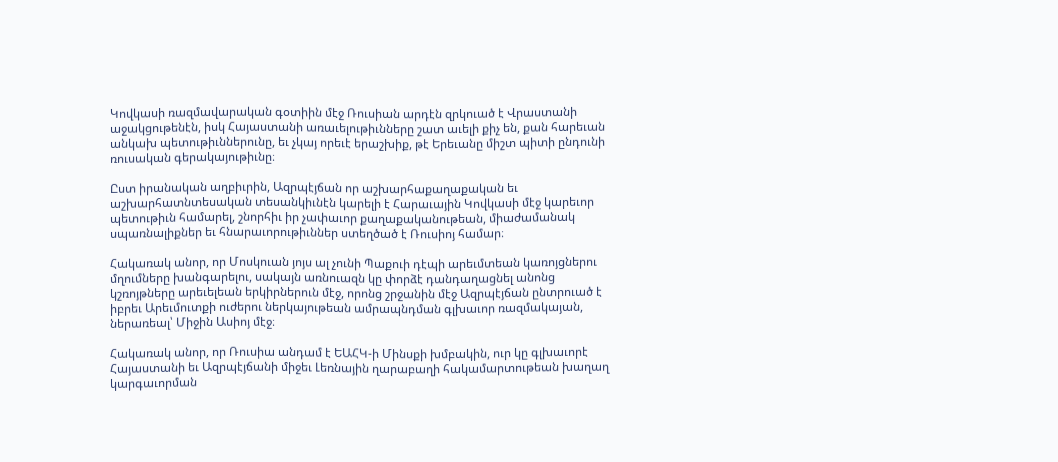Կովկասի ռազմավարական գօտիին մէջ Ռուսիան արդէն զրկուած է Վրաստանի աջակցութենէն, իսկ Հայաստանի առաւելութիւնները շատ աւելի քիչ են, քան հարեւան անկախ պետութիւններունը, եւ չկայ որեւէ երաշխիք, թէ Երեւանը միշտ պիտի ընդունի ռուսական գերակայութիւնը։

Ըստ իրանական աղբիւրին, Ազրպէյճան որ աշխարհաքաղաքական եւ աշխարհատնտեսական տեսանկիւնէն կարելի է Հարաւային Կովկասի մէջ կարեւոր պետութիւն համարել, շնորհիւ իր չափաւոր քաղաքականութեան, միաժամանակ սպառնալիքներ եւ հնարաւորութիւններ ստեղծած է Ռուսիոյ համար։

Հակառակ անոր, որ Մոսկուան յոյս ալ չունի Պաքուի դէպի արեւմտեան կառոյցներու մղումները խանգարելու, սակայն առնուազն կը փորձէ դանդաղացնել անոնց կշռոյթները արեւելեան երկիրներուն մէջ, որոնց շրջանին մէջ Ազրպէյճան ընտրուած է իբրեւ Արեւմուտքի ուժերու ներկայութեան ամրապնդման գլխաւոր ռազմակայան, ներառեալ՝ Միջին Ասիոյ մէջ։

Հակառակ անոր, որ Ռուսիա անդամ է ԵԱՀԿ-ի Մինսքի խմբակին, ուր կը գլխաւորէ Հայաստանի եւ Ազրպէյճանի միջեւ Լեռնային ղարաբաղի հակամարտութեան խաղաղ կարգաւորման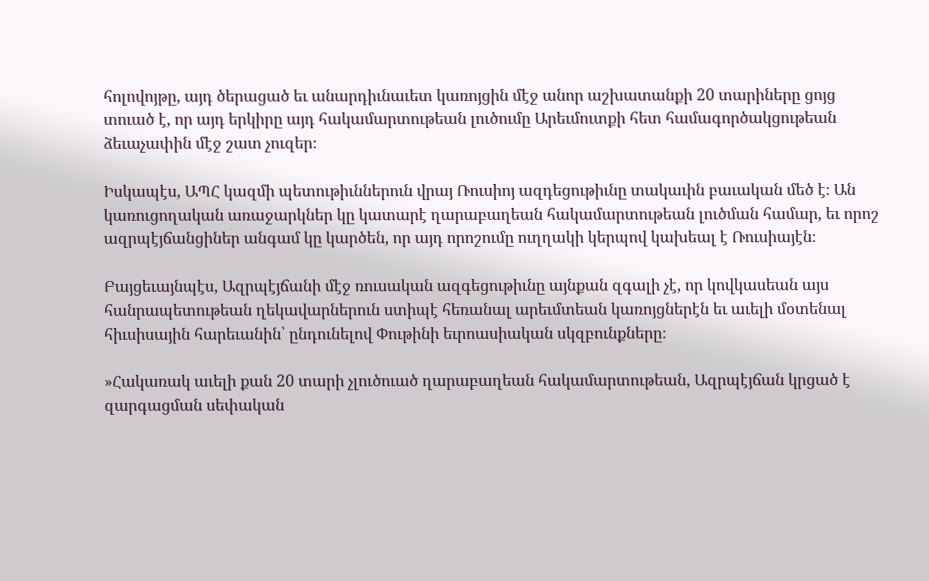հոլովոյթը, այդ ծերացած եւ անարդիւնաւետ կառոյցին մէջ անոր աշխատանքի 20 տարիները ցոյց տուած է, որ այդ երկիրը այդ հակամարտութեան լուծումը Արեւմուտքի հետ համագործակցութեան ձեւաչափին մէջ շատ չուզեր։

Իսկապէս, ԱՊՀ կազմի պետութիւններուն վրայ Ռուսիոյ ազդեցութիւնը տակաւին բաւական մեծ է։ Ան կառուցողական առաջարկներ կը կատարէ ղարաբաղեան հակամարտութեան լուծման համար, եւ որոշ ազրպէյճանցիներ անգամ կը կարծեն, որ այդ որոշումը ուղղակի կերպով կախեալ է Ռուսիայէն։

Բայցեւայնպէս, Ազրպէյճանի մէջ ռուսական ազգեցութիւնը այնքան զգալի չէ, որ կովկասեան այս հանրապետութեան ղեկավարներուն ստիպէ հեռանալ արեւմտեան կառոյցներէն եւ աւելի մօտենալ հիւսիսային հարեւանին՝ ընդունելով Փութինի եւրոասիական սկզբունքները։

»Հակառակ աւելի քան 20 տարի չլուծուած ղարաբաղեան հակամարտութեան, Ազրպէյճան կրցած է զարգացման սեփական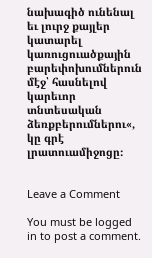նախագիծ ունենալ եւ լուրջ քայլեր կատարել կառուցուածքային բարեփոխումներուն մէջ՝ հասնելով կարեւոր տնտեսական ձեռքբերումներու«, կը գրէ լրատուամիջոցը։


Leave a Comment

You must be logged in to post a comment.